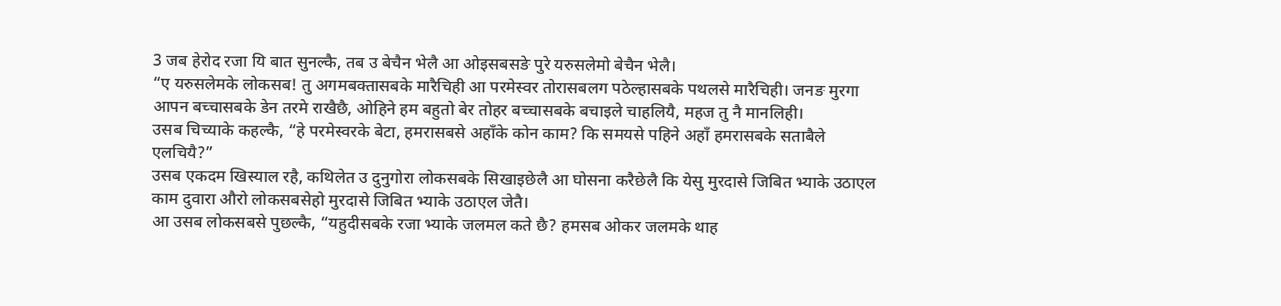3 जब हेरोद रजा यि बात सुनल्कै, तब उ बेचैन भेलै आ ओइसबसङे पुरे यरुसलेमो बेचैन भेलै।
“ए यरुसलेमके लोकसब! तु अगमबक्तासबके मारैचिही आ परमेस्वर तोरासबलग पठेल्हासबके पथलसे मारैचिही। जनङ मुरगा आपन बच्चासबके डेन तरमे राखैछै, ओहिने हम बहुतो बेर तोहर बच्चासबके बचाइले चाहलियै, महज तु नै मानलिही।
उसब चिच्याके कहल्कै, “हे परमेस्वरके बेटा, हमरासबसे अहाँके कोन काम? कि समयसे पहिने अहाँ हमरासबके सताबैले एलचियै?”
उसब एकदम खिस्याल रहै, कथिलेत उ दुनुगोरा लोकसबके सिखाइछेलै आ घोसना करैछेलै कि येसु मुरदासे जिबित भ्याके उठाएल काम दुवारा औरो लोकसबसेहो मुरदासे जिबित भ्याके उठाएल जेतै।
आ उसब लोकसबसे पुछल्कै, “यहुदीसबके रजा भ्याके जलमल कते छै? हमसब ओकर जलमके थाह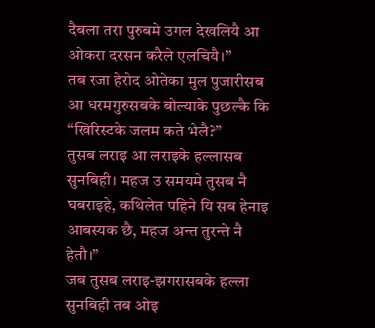दैबला तरा पुरुबमे उगल देखलियै आ ओकरा दरसन करैले एलचियै।”
तब रजा हेरोद ओतेका मुल पुजारीसब आ धरमगुरुसबके बोल्याके पुछल्कै कि “खिरिस्टके जलम कते भेलै?”
तुसब लराइ आ लराइके हल्लासब सुनबिही। महज उ समयमे तुसब नै घबराइहे, कथिलेत पहिने यि सब हेनाइ आबस्यक छै, महज अन्त तुरन्ते नै हेतौ।”
जब तुसब लराइ-झगरासबके हल्ला सुनबिही तब ओइ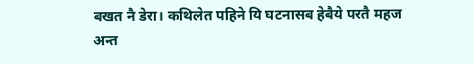बखत नै डेरा। कथिलेत पहिने यि घटनासब हेबैये परतै महज अन्त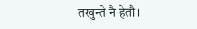तखुन्ते नै हेतौ।